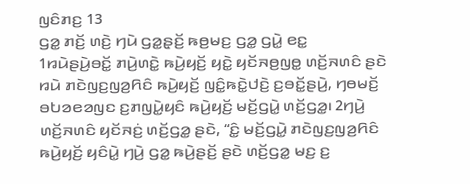ꤜꤢꤨꤊꤢ꤬ 13
ꤞꤤ꤭ ꤊꤢꤩ꤬ ꤛꤢꤧ꤬ ꤚꤣꤧ ꤞꤤ꤭ꤔ꤫ꤢꤩ꤬ ꤒꤥ꤬ꤗꤢ꤬ ꤞꤤ꤭ ꤞꤣꤧ꤭ ꤕꤢ꤭
1ꤙꤣꤧꤔꤣꤧ꤬ꤋꤢꤩ꤭ ꤊꤣꤧ꤬ꤛꤢꤧ꤭ ꤒꤣꤧ꤬ꤟꤢꤩ꤬ ꤟꤢꤧ꤭ ꤟꤢꤩꤏꤥ꤬ꤜꤥ꤭ ꤛꤢꤩ꤬ꤏꤛꤢꤨ ꤔꤢꤧ ꤙꤣꤧ ꤊꤢꤧꤜꤢ꤬ꤜꤤ꤬ꤖꤢꤨ ꤒꤣꤧ꤬ꤟꤢꤩ꤬ ꤜꤢꤨ꤭ꤒꤢꤧ꤭ꤓꤢꤧ꤬ ꤢ꤬ꤋꤢꤩ꤭ꤔꤣꤧ꤬, ꤚꤥꤗꤢꤩ꤬ ꤋꤝꤤꤕꤤꤜꤢ ꤢ꤬ꤊꤜꤣꤧ꤭ꤟꤢꤨ ꤒꤣꤧ꤬ꤟꤢꤩ꤬ ꤗꤢꤩ꤬ꤞꤣꤧ꤭ ꤛꤢꤩ꤬ꤞꤤ꤭꤯ 2ꤚꤣꤧ꤬ ꤛꤢꤩ꤬ꤏꤛꤢꤨ ꤟꤢꤩꤏꤢꤦ꤬ ꤛꤢꤩ꤬ꤞꤤ꤭ ꤔꤢꤧ, “ꤢꤨ꤭ ꤗꤢꤩ꤬ꤞꤣꤧ꤭ ꤊꤢꤧꤜꤢ꤬ꤜꤤ꤬ꤖꤢꤨ ꤒꤣꤧ꤬ꤟꤢꤩ꤬ ꤟꤢꤨꤣꤧ꤭ ꤚꤣꤧ꤬ ꤞꤤ꤭ ꤒꤣꤧ꤬ꤔꤢꤩ꤬ ꤔꤢꤧ ꤛꤢꤩ꤬ꤞꤤ꤭ ꤗꤢ꤬ ꤢ꤬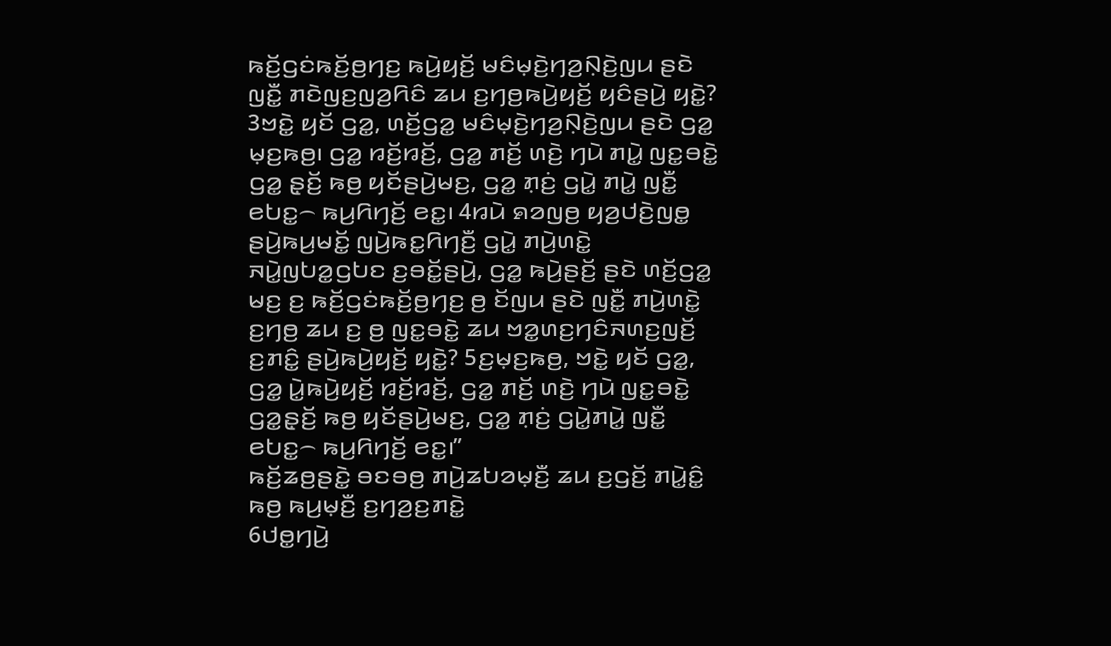ꤒꤢꤩ꤬ꤞꤢꤦꤒꤢꤩ꤬ꤥ꤬ꤚꤢ꤬ ꤒꤣꤧ꤬ꤟꤢꤩ꤬ ꤗꤢꤨꤗ꤫ꤢꤧ꤬ꤚꤤ꤬ꤡ꤫ꤢꤧ꤬ꤜꤣ ꤔꤢꤧ ꤜꤢꤪ꤭ ꤊꤢꤧꤜꤢ꤬ꤜꤤ꤬ꤖꤢꤨ ꤘꤣ ꤢ꤬ꤚꤥ꤬ꤒꤣꤧ꤬ꤟꤢꤩ꤬ ꤟꤢꤨꤔꤣꤧ꤬ ꤟꤢꤧ꤭? 3ꤠꤢꤧ꤭ ꤟꤢꤩ ꤞꤤ꤭, ꤛꤢꤩ꤬ꤞꤤ꤭ ꤗꤢꤨꤗ꤫ꤢꤧ꤬ꤚꤤ꤬ꤡ꤫ꤢꤧ꤬ꤜꤣ ꤔꤢꤧ ꤞꤤ꤭ ꤗ꤫ꤢ꤬ꤒꤥ꤬꤯ ꤞꤤ꤭ ꤙꤢꤩ꤬ꤙꤢꤩ꤬, ꤞꤤ꤭ ꤊꤢꤩ꤬ ꤛꤢꤧ꤬ ꤚꤣꤧ ꤊꤣꤧ꤭ ꤜꤢ꤭ꤋꤢꤧ꤭ ꤞꤤ꤭ ꤔ꤫ꤢꤩ꤬ ꤒꤥ꤬ ꤟꤢꤩꤔꤣꤧ꤬ꤗꤢ꤬, ꤞꤤ꤭ ꤊ꤫ꤢꤦ꤬ ꤞꤣꤧ꤭ ꤊꤣꤧ꤭ ꤜꤢꤪ꤭ ꤕꤝꤢ꤭꤮ ꤒꤣ꤬ꤖꤚꤢꤩ꤬ ꤕꤢ꤭꤯ 4ꤙꤣꤧ ꤎꤤꤜꤥ꤬ ꤟꤤ꤬ꤓꤢꤧ꤬ꤜꤥ꤭ ꤔꤣꤧ꤬ꤒꤣ꤬ꤗꤢꤩ꤭ ꤜꤣꤧ꤬ꤒꤢ꤭ꤖꤚꤢꤪ꤬ ꤞꤣꤧ꤭ ꤊꤣꤧ꤬ꤛꤢꤧ꤭ ꤏꤣꤧ꤭ꤜꤝꤤ꤭ꤞꤝꤢ ꤢ꤬ꤋꤢꤩ꤭ꤔꤣꤧ꤬, ꤞꤤ꤭ ꤒꤣꤧ꤬ꤔꤢꤩ꤬ ꤔꤢꤧ ꤛꤢꤩ꤬ꤞꤤ꤭ ꤗꤢ꤬ ꤢ꤬ ꤒꤢꤩ꤬ꤞꤢꤦꤒꤢꤩ꤬ꤥ꤬ꤚꤢ꤬ ꤥ꤬ ꤢꤩꤜꤣ ꤔꤢꤧ ꤜꤢꤪ꤭ ꤊꤣꤧ꤬ꤛꤢꤧ꤭ ꤢ꤬ꤚꤥ꤬ ꤘꤣ ꤢ꤬ ꤥ꤬ ꤜꤢ꤭ꤋꤢꤧ꤭ ꤘꤣ ꤠꤤ꤭ꤛꤢ꤬ꤚꤢꤨꤏꤛꤢ꤬ꤜꤢꤩ꤬ ꤢ꤬ꤊꤢꤨ꤭ ꤔꤣꤧ꤬ꤒꤣꤧ꤬ꤟꤢꤩ꤬ ꤟꤢꤧ꤭? 5ꤢ꤬ꤗ꤫ꤢ꤬ꤒꤥ꤬, ꤠꤢꤧ꤭ ꤟꤢꤩ ꤞꤤ꤭, ꤞꤤ꤭ ꤣꤧ꤭ꤒꤣꤧ꤬ꤟꤢꤩ꤬ ꤙꤢꤩ꤬ꤙꤢꤩ꤬, ꤞꤤ꤭ ꤊꤢꤩ꤬ ꤛꤢꤧ꤬ ꤚꤣꤧ ꤜꤢ꤭ꤋꤢꤧ꤭ ꤞꤤ꤭ꤔ꤫ꤢꤩ꤬ ꤒꤥ꤬ ꤟꤢꤩꤔꤣꤧ꤬ꤗꤢ꤬, ꤞꤤ꤭ ꤊ꤫ꤢꤦ꤬ ꤞꤣꤧ꤭ꤊꤣꤧ꤭ ꤜꤢꤪ꤭ ꤕꤝꤢ꤭꤮ ꤒꤣ꤬ꤖꤚꤢꤩ꤬ ꤕꤢ꤭꤯”
ꤒꤢꤩ꤬ꤘꤥ꤬ꤔꤢꤧ꤭ ꤋꤢꤋꤥ꤬ ꤊꤣꤧ꤬ꤘꤝꤤꤗ꤫ꤢꤪ꤬ ꤘꤣ ꤢ꤬ꤞꤢꤩ꤬ ꤊꤣꤧ꤭ꤢꤨ꤭ ꤒꤥ꤬ ꤒꤣ꤬ꤗ꤫ꤢꤪ꤬ ꤢ꤬ꤚꤤ꤬ꤢ꤬ꤊꤢꤧ꤭
6ꤓꤥ꤭ꤚꤣꤧ꤬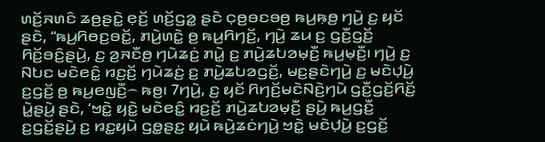ꤛꤢꤩ꤬ꤏꤛꤢꤨ ꤘꤥ꤬ꤔꤢꤧ꤭ ꤕ꤫ꤢꤩ꤬ ꤛꤢꤩ꤬ꤞꤤ꤭ ꤔꤢꤧ ꤍ꤫ꤥ꤬ꤋꤢꤋꤥ꤬ ꤒꤣ꤬ꤒ꤫ꤥ꤬ ꤚꤣꤧ꤬ ꤢ꤬ ꤟꤢꤩ ꤔꤢꤧ, “ꤒꤣ꤬ꤖꤥꤢ꤬ꤋꤢꤩ꤭, ꤊꤣꤧ꤬ꤛꤢꤧ꤭ ꤥ꤬ ꤒꤣ꤬ꤖꤚꤢꤩ꤬, ꤚꤣꤧ꤬ ꤘꤣ ꤢ꤬ ꤞꤢꤪ꤬ꤞꤢꤩ꤬ ꤖꤢꤩ꤬ꤋꤢꤨ꤬ꤔꤣꤧ꤬, ꤢ꤬ ꤤ꤬ꤏꤢꤪꤥ꤬ ꤚꤣꤧꤘꤢꤦ꤬ ꤊꤣꤧ꤭ ꤢ꤬ ꤊꤣꤧ꤬ꤘꤝꤤꤗ꤫ꤢꤪ꤬ ꤒꤣ꤬ꤗ꤫ꤢꤪ꤬꤯ ꤚꤣꤧ꤬ ꤢ꤬ ꤡꤝꤢ ꤗꤢꤧꤕꤢꤨ꤭ ꤙꤢ꤬ꤢꤩ꤬ ꤚꤣꤧꤘꤢꤦ꤬ ꤢ꤬ ꤊꤣꤧ꤬ꤘꤝꤤꤞꤢꤩ꤬, ꤗꤢ꤬ꤔꤢꤧꤚꤣꤧ꤬ ꤢ꤬ ꤗꤢꤧꤓ꤫ꤣꤧ꤬ ꤢ꤬ꤞꤢꤩ꤬ ꤥ꤬ ꤒꤣ꤬ꤕꤜꤢꤪ꤬꤮ ꤒꤥ꤬꤯ 7ꤚꤣꤧ꤬, ꤢ꤬ ꤟꤢꤩ ꤖꤚꤢꤩ꤬ꤗꤢꤧꤡꤢꤧ꤬ꤚꤣꤧ ꤞꤢꤪ꤬ꤞꤢꤩ꤬ꤖꤢꤩ꤬ ꤣꤧ꤭ꤔꤣꤧ꤬ ꤔꤢꤧ, ‘ꤠꤢꤧ꤭ ꤟꤢꤧ꤭ ꤗꤢꤧꤕꤢꤨ꤭ ꤙꤢ꤬ꤢꤩ꤬ ꤊꤣꤧ꤬ꤘꤝꤤꤗ꤫ꤢꤪ꤬ ꤔꤣꤧ꤬ ꤒꤣ꤬ꤞꤢꤪ꤬ ꤢ꤬ꤞꤢꤩ꤬ꤔꤣꤧ꤬ ꤢ꤬ ꤙꤢ꤭ꤟꤣꤧ ꤞꤥ꤭ꤔꤢ꤬ ꤟꤣꤧ ꤒꤣꤧ꤬ꤘꤢꤦꤚꤣꤧ꤬ ꤠꤢꤧ꤭ ꤗꤢꤧꤓ꤫ꤣꤧ꤬ ꤢ꤬ꤞꤢꤩ꤬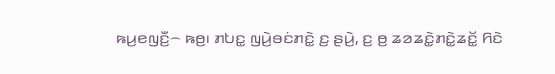ꤒꤣ꤬ꤕꤜꤢꤪ꤬꤮ ꤒꤥ꤬꤯ ꤊꤝꤢ꤭ ꤜꤣꤧ꤬ꤋꤢꤦꤊꤢꤧ꤭ ꤢ꤬ ꤔꤣꤧ꤬, ꤢ꤬ ꤥ꤬ ꤘꤤꤘꤢꤧ꤭ꤊꤢꤧ꤭ꤘꤢꤩ꤭ ꤖꤢꤧ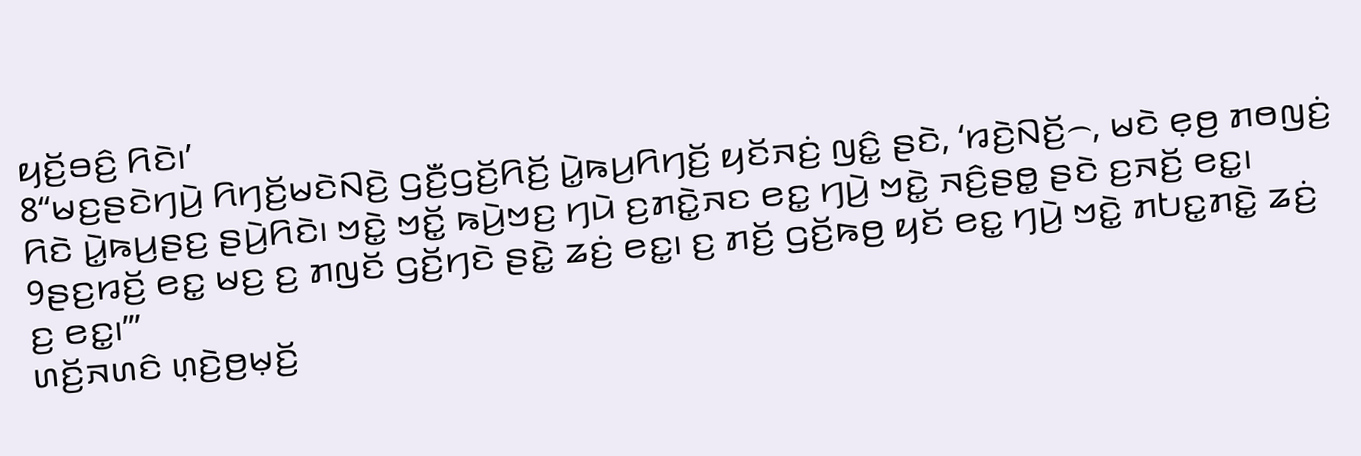ꤟꤢꤩ꤬ꤋꤢꤨ꤬ ꤖꤢꤧ꤯’
8“ꤗꤢ꤬ꤔꤢꤧꤚꤣꤧ꤬ ꤖꤚꤢꤩ꤬ꤗꤢꤧꤡꤢꤧ꤬ ꤞꤢꤪ꤬ꤞꤢꤩ꤬ꤖꤢꤩ꤬ ꤣꤧ꤭ꤒꤣ꤬ꤖꤚꤢꤩ꤬ ꤟꤢꤩꤏꤢꤦ꤬ ꤜꤢꤨ꤭ ꤔꤢꤧ, ‘ꤙꤢꤧ꤬ꤡꤢꤩ꤬꤮, ꤗꤢꤧ ꤕ꤫ꤥ꤬ ꤊꤥꤜꤢꤦ꤬ ꤖꤢꤧ ꤣꤧ꤭ꤒꤣ꤬ꤔꤢ꤬ ꤔꤣꤧ꤬ꤖꤢꤧ꤯ ꤠꤢꤧ꤭ ꤠꤢꤩ꤭ ꤒꤣꤧ꤬ꤠꤢ꤬ ꤚꤣꤧ ꤢ꤬ꤊꤢꤧ꤭ꤏꤢ ꤕꤢ꤭ ꤚꤣꤧ꤬ ꤠꤢꤧ꤭ ꤏꤢꤨ꤬ꤔꤥ꤭ ꤔꤢꤧ ꤢ꤬ꤏꤢꤩ꤬ ꤕꤢ꤭꤯ 9ꤔꤢ꤬ꤙꤢꤩ꤬ ꤕꤢ꤭ ꤗꤢ꤬ ꤢ꤬ ꤊꤜꤢꤩ ꤞꤢꤩ꤬ꤚꤢꤧ ꤔꤢꤧ꤭ ꤘꤢꤦ꤬ ꤕꤢ꤭꤯ ꤢ꤬ ꤊꤢꤩ꤬ ꤞꤢꤩ꤬ꤒꤥ꤬ ꤟꤢꤩ ꤕꤢ꤭ ꤚꤣꤧ꤬ ꤠꤢꤧ꤭ ꤊꤝꤢ꤭ꤊꤢꤧ꤭ ꤘꤢꤦ꤬ ꤢ꤬ ꤕꤢ꤭꤯’”
ꤛꤢꤩ꤬ꤏꤛꤢꤨ ꤛ꤫ꤢꤧ꤬ꤥ꤬ꤗ꤫ꤢꤩ꤬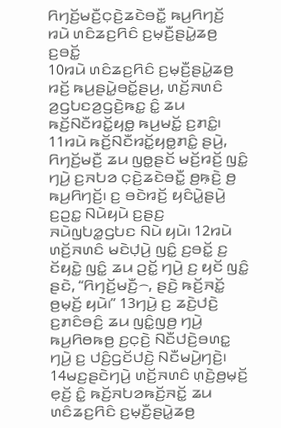ꤖꤚꤢꤩ꤬ꤗꤢꤪ꤬ꤍ꤫ꤢꤧ꤬ꤘꤢꤧꤋꤢꤪ꤭ ꤒꤣ꤬ꤖꤚꤢꤩ꤬ ꤙꤣꤧ ꤛꤢꤨꤘꤢ꤬ꤖꤢꤨ ꤢ꤬ꤗ꤫ꤢꤪ꤬ꤔꤣꤧ꤭ꤘꤥ꤬ ꤢ꤬ꤋꤢꤩ꤭
10ꤙꤣꤧ ꤛꤢꤨꤘꤢ꤬ꤖꤢꤨ ꤢ꤬ꤗ꤫ꤢꤪ꤬ꤔꤣꤧ꤭ꤘꤥ꤬ ꤙꤢꤩ꤬ ꤒꤣ꤬ꤔꤣꤧ꤭ꤋꤢꤩ꤭ꤔꤣ꤬, ꤛꤢꤩ꤬ꤏꤛꤢꤨ ꤤ꤬ꤞꤝꤢꤤ꤬ꤞꤢꤧ꤬ꤒꤢ꤭ ꤢꤨ꤭ ꤘꤣ ꤒꤢꤩ꤬ꤡꤢꤪꤙꤢꤩ꤭ꤟꤥ꤭ ꤒꤣ꤬ꤗꤢꤩ꤭ ꤢ꤬ꤊꤢꤨ꤭꤯ 11ꤙꤣꤧ ꤒꤢꤩ꤬ꤡꤢꤪꤙꤢꤩ꤭ꤟꤥ꤭ꤊꤢꤨ꤭ ꤔꤣꤧ꤬, ꤖꤚꤢꤩ꤬ꤗꤢꤪ꤬ ꤘꤣ ꤜꤥ꤭ꤔꤢꤩ ꤗꤢꤩ꤬ꤙꤢꤩ꤬ ꤜꤢꤨ꤭ ꤚꤣꤧ꤬ ꤢ꤬ꤏꤝꤤ ꤍ꤫ꤢꤧ꤬ꤘꤢꤧꤋꤢꤪ꤭ ꤥ꤬ꤒ꤫ꤢꤧ꤬ ꤥ꤬ ꤒꤣ꤬ꤖꤚꤢꤩ꤬꤯ ꤢ꤬ ꤋꤢꤧꤙꤢꤩ꤬ ꤟꤢꤨꤣꤧ꤭ꤔꤣꤧ꤬ ꤢ꤬ꤑꤢ꤭ ꤡꤣꤧꤟꤣꤧ ꤢ꤬ꤔꤢ꤬ ꤏꤣꤧꤜꤝꤤ꤭ꤞꤝꤢ ꤡꤣꤧ ꤟꤣꤧ꤯ 12ꤙꤣꤧ ꤛꤢꤩ꤬ꤏꤛꤢꤨ ꤗꤢꤧꤓ꤫ꤣꤧ꤬ ꤜꤢꤨ꤭ ꤢ꤬ꤋꤢꤩ꤭ ꤢ꤬ ꤢꤩꤟꤢꤧ꤭ ꤜꤢꤨ꤭ ꤘꤣ ꤑꤢꤩ꤭ ꤚꤣꤧ꤬ ꤢ꤬ ꤟꤢꤩ ꤜꤢꤨ꤭ ꤔꤢꤧ, “ꤖꤚꤢꤩ꤬ꤗꤢꤪ꤬꤮, ꤔꤢꤧ꤬ ꤒꤢꤩ꤬ꤏꤢꤩ꤭ ꤥ꤬ꤗ꤫ꤢꤩ꤬ ꤟꤣꤧ꤯” 13ꤚꤣꤧ꤬ ꤢ꤬ ꤘꤢꤧ꤬ꤓꤢꤧ꤬ ꤢ꤬ꤊꤢꤨꤋꤢꤨ꤬ ꤘꤣ ꤜꤢꤨ꤭ꤜꤥ꤬ ꤚꤣꤧ꤬ ꤒꤣ꤬ꤖꤥꤒꤥ꤬ ꤢ꤬ꤍ꤫ꤢꤧ꤬ ꤡꤢꤪꤓꤢꤧ꤬ꤋꤛꤢ꤭ ꤚꤣꤧ꤬ ꤢ꤬ ꤓꤢꤨ꤬ꤞꤢꤩꤓꤢꤧ꤬ ꤡꤢꤪꤗꤣꤧ꤬ꤚꤢꤧ꤬꤯
14ꤗꤢ꤬ꤔꤢꤧꤚꤣꤧ꤬ ꤛꤢꤩ꤬ꤏꤛꤢꤨ ꤛ꤫ꤢꤧ꤬ꤥ꤬ꤗ꤫ꤢꤩ꤬ ꤕ꤫ꤢꤩ꤬ ꤢꤨ꤭ ꤒꤢꤩ꤬ꤏꤝꤤꤒꤢꤩ꤬ꤏꤢꤩ꤭ ꤘꤣ ꤛꤢꤨꤘꤢ꤬ꤖꤢꤨ ꤢ꤬ꤗ꤫ꤢꤪ꤬ꤔꤣꤧ꤭ꤘꤥ꤬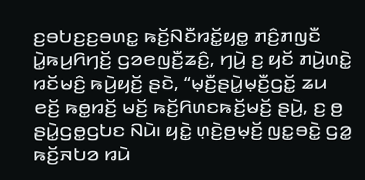ꤢ꤬ꤋꤝꤢ꤬ꤢ꤬ꤋꤛꤢ꤭ ꤒꤢꤩ꤬ꤡꤢꤪꤙꤢꤩ꤭ꤟꤥ꤭ ꤊꤢꤨ꤬ꤊꤜꤢꤪ ꤣꤧ꤭ꤒꤣ꤬ꤖꤚꤢꤩ꤬ ꤞꤤꤕꤜꤢꤪ꤬ꤘꤢꤨ꤬, ꤚꤣꤧ꤬ ꤢ꤬ ꤟꤢꤩ ꤊꤣꤧ꤬ꤛꤢꤧ꤭ ꤙꤢꤩꤗꤢꤨ꤬ ꤒꤣꤧ꤬ꤟꤢꤩ꤬ ꤔꤢꤧ, “ꤗ꤫ꤢꤪ꤬ꤔꤣꤧ꤭ꤗ꤫ꤢꤪ꤬ꤞꤢꤩ꤭ ꤘꤣ ꤕꤢꤩ꤬ ꤒꤥ꤭ꤙꤢꤩ꤬ ꤗꤢꤩ꤬ ꤒꤢꤩ꤬ꤖꤛꤢꤒꤢꤩ꤬ꤗꤢꤩ꤬ ꤔꤣꤧ꤬, ꤢ꤬ ꤥ꤬ ꤔꤣꤧ꤭ꤞꤥ꤭ꤞꤝꤢ ꤡꤣꤧ꤯ ꤟꤢꤧ꤭ ꤛ꤫ꤢꤧ꤬ꤥ꤬ꤗ꤫ꤢꤩ꤬ ꤜꤢ꤭ꤋꤢꤧ꤭ ꤞꤤ꤭ ꤒꤢꤩ꤬ꤏꤝꤤ ꤙꤣꤧ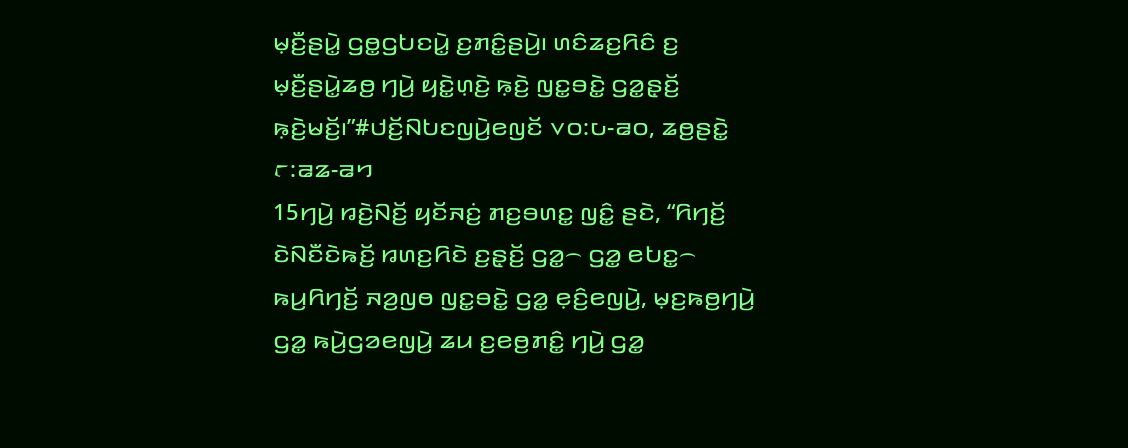ꤗ꤫ꤢꤪ꤬ꤔꤣꤧ꤭ ꤞꤥ꤭ꤞꤝꤢꤣꤧ꤭ ꤢ꤬ꤊꤢꤨ꤭ꤔꤣꤧ꤬꤯ ꤛꤢꤨꤘꤢ꤬ꤖꤢꤨ ꤢ꤬ ꤗ꤫ꤢꤪ꤬ꤔꤣꤧ꤭ꤘꤥ꤬ ꤚꤣꤧ꤬ ꤟꤢꤧ꤭ꤛ꤫ꤢꤧ꤬ ꤒ꤫ꤢꤧ꤬ ꤜꤢ꤭ꤋꤢꤧ꤭ ꤞꤤ꤭ꤔ꤫ꤢꤩ꤬ ꤒ꤫ꤢꤧ꤬ꤗꤢꤩ꤬꤯”#ꤓꤢꤩ꤬ꤡꤝꤢꤜꤣꤧ꤬ꤕꤜꤢꤩ ꤂꤀:꤉-꤁꤀, ꤘꤥ꤬ꤔꤢꤧ꤭ ꤅:꤁꤃-꤁꤄
15ꤚꤣꤧ꤬ ꤙꤢꤧ꤬ꤡꤢꤩ꤬ ꤟꤢꤩꤏꤢꤦ꤬ ꤊꤢ꤬ꤋꤛꤢ꤭ ꤜꤢꤨ꤭ ꤔꤢꤧ, “ꤖꤚꤢꤩ꤬ ꤢꤧꤡꤢꤪꤢꤧꤒꤢꤩ꤬ ꤙꤛꤢ꤬ꤖꤢꤧ ꤢ꤬ꤔ꤫ꤢꤩ꤬ ꤞꤤ꤭꤮ ꤞꤤ꤭ ꤕꤝꤢ꤭꤮ ꤒꤣ꤬ꤖꤚꤢꤩ꤬ ꤏꤤ꤬ꤜꤥ ꤜꤢ꤭ꤋꤢꤧ꤭ ꤞꤤ꤭ ꤕ꤫ꤢꤨ꤬ꤕꤜꤣꤧ꤬, ꤗ꤫ꤢ꤬ꤒꤥ꤬ꤚꤣꤧ꤬ ꤞꤤ꤭ ꤒꤣꤧ꤬ꤞꤤꤕꤜꤣꤧ꤬ ꤘꤣ ꤢ꤬ꤕꤥ꤬ꤊꤢꤨ꤭ ꤚꤣꤧ꤬ ꤞꤤ꤭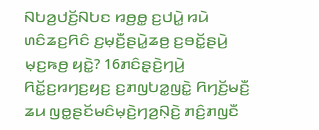ꤡꤝꤤ꤬ꤓꤢꤩ꤬ꤡꤝꤢ ꤙꤥ꤬ꤥ꤭ ꤢ꤬ꤓꤣꤧ꤭ ꤙꤣꤧ ꤛꤢꤨꤘꤢ꤬ꤖꤢꤨ ꤢ꤬ꤗ꤫ꤢꤪ꤬ꤔꤣꤧ꤭ꤘꤥ꤬ ꤢ꤬ꤋꤢꤩ꤭ꤔꤣꤧ꤬ ꤗ꤫ꤢ꤬ꤒꤥ꤬ ꤟꤢꤧ꤭? 16ꤊꤢꤨꤔ꤫ꤢꤧ꤬ꤚꤣꤧ꤬ ꤖꤢꤩ꤭ꤢ꤬ꤙꤚꤢ꤬ꤟꤢ꤬ ꤢ꤬ꤊꤜꤝꤤ꤭ꤜꤢꤧ꤭ ꤖꤚꤢꤩ꤬ꤗꤢꤪ꤬ ꤘꤣ ꤜꤥ꤭ꤔꤢꤩꤗꤢꤨꤗ꤫ꤢꤧ꤬ꤚꤤ꤬ꤡ꤫ꤢꤧ꤬ ꤊꤢꤨ꤬ꤊꤜꤢꤪ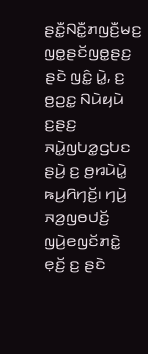ꤔꤢꤪ꤭ꤡꤢꤪ꤭ꤊꤜꤢꤪ꤬ꤗꤢ꤬ ꤜꤥ꤭ꤔꤢꤩꤜꤥ꤭ꤔꤢ꤬ ꤔꤢꤧ ꤜꤢꤨ꤭ ꤣꤧ꤭, ꤢ꤬ ꤥ꤬ꤑꤢ꤭ ꤡꤣꤧꤟꤣꤧ ꤢ꤬ꤔꤢ꤬ ꤏꤣꤧ꤭ꤜꤝꤤ꤭ꤞꤝꤢ ꤔꤣꤧ꤬ ꤢ꤬ ꤥ꤬ꤙꤣꤧꤣꤧ꤭ ꤒꤣ꤬ꤖꤚꤢꤩ꤬꤯ ꤚꤣꤧ꤬ ꤏꤤ꤬ꤜꤥꤓꤢꤩ꤬ ꤜꤣꤧ꤬ꤕꤜꤢꤩꤊꤢꤧ꤭ ꤕ꤫ꤢꤩ꤬ ꤢ꤬ ꤔꤢꤧ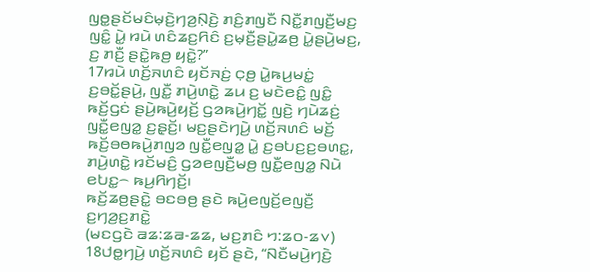ꤜꤥ꤭ꤔꤢꤩꤗꤢꤨꤗ꤫ꤢꤧ꤬ꤚꤤ꤬ꤡ꤫ꤢꤧ꤬ ꤊꤢꤨ꤬ꤊꤜꤢꤪ ꤡꤢꤪ꤭ꤊꤜꤢꤪ꤬ꤗꤢ꤬ ꤜꤢꤨ꤭ ꤣꤧ꤭ ꤙꤣꤧ ꤛꤢꤨꤘꤢ꤬ꤖꤢꤨ ꤢ꤬ꤗ꤫ꤢꤪ꤬ꤔꤣꤧ꤭ꤘꤥ꤬ ꤣꤧ꤭ꤔꤣꤧ꤬ꤗꤢ꤬, ꤢ꤬ ꤊꤢꤪ꤬ ꤔꤢꤧ꤭ꤒꤥ꤬ ꤟꤢꤧ꤭?”
17ꤙꤣꤧ ꤛꤢꤩ꤬ꤏꤛꤢꤨ ꤟꤢꤩꤏꤢꤦ꤬ ꤍ꤫ꤥ꤬ ꤣꤧ꤭ꤒꤣ꤬ꤗꤢꤦ꤭ ꤢ꤬ꤋꤢꤩ꤭ꤔꤣꤧ꤬, ꤜꤢꤪ꤭ ꤊꤣꤧ꤬ꤛꤢꤧ꤭ ꤘꤣ ꤢ꤬ ꤗꤢꤧꤕꤢꤨ꤭ ꤜꤢꤨ꤭ ꤒꤢꤩ꤬ꤞꤢꤦ ꤔꤣꤧ꤬ꤒꤣꤧ꤬ꤟꤢꤩ꤬ ꤞꤤꤒꤣꤧ꤬ꤚꤢꤩ꤭ ꤜꤢꤧ꤬ ꤚꤣꤧꤘꤢꤦ꤬ ꤜꤢꤪ꤭ꤕꤜꤤ꤭ ꤢ꤬ꤔ꤫ꤢꤩ꤬꤯ ꤗꤢ꤬ꤔꤢꤧꤚꤣꤧ꤬ ꤛꤢꤩ꤬ꤏꤛꤢꤨ ꤗꤢꤩ꤬ ꤒꤢꤩ꤬ꤋꤥꤒꤣꤧ꤬ꤊꤜꤤ ꤜꤢꤪ꤭ꤕꤜꤤ꤭ ꤣꤧ꤭ ꤢ꤬ꤋꤝꤢ꤬ꤢ꤬ꤋꤛꤢ꤭, ꤊꤣꤧ꤬ꤛꤢꤧ꤭ ꤙꤢꤩꤗꤢꤨ꤬ ꤞꤤꤕꤜꤢꤪ꤬ꤗꤥ꤬ ꤜꤢꤪ꤭ꤕꤜꤤ꤭ ꤡꤣꤧ ꤕꤝꤢ꤭꤮ ꤒꤣ꤬ꤖꤚꤢꤩ꤬꤯
ꤒꤢꤩ꤬ꤘꤥ꤬ꤔꤢꤧ꤭ ꤋꤢꤋꤥ꤬ ꤔꤢꤧ ꤒꤣꤧ꤬ꤕꤜꤢꤩ꤬ꤕꤜꤢꤪ꤬ ꤢ꤬ꤚꤤ꤬ꤢ꤬ꤊꤢꤧ꤭
(ꤗꤢꤞꤢꤧ ꤁꤃:꤃꤁-꤃꤃, ꤗꤢ꤬ꤊꤢꤨ ꤄:꤃꤀-꤃꤂)
18ꤓꤥ꤭ꤚꤣꤧ꤬ ꤛꤢꤩ꤬ꤏꤛꤢꤨ ꤟꤢꤩ ꤔꤢꤧ, “ꤡꤢꤪꤗꤣꤧ꤬ꤚꤢꤧ꤬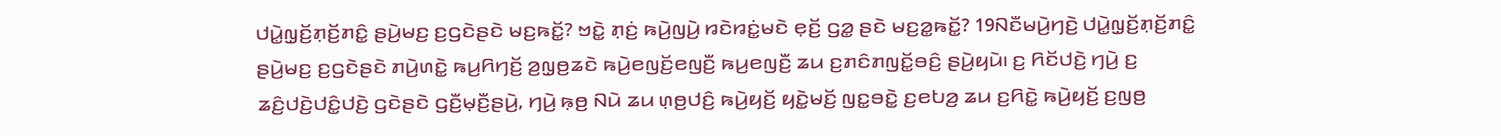ꤓꤣꤧ꤭ꤜ꤫ꤢꤩ꤬ꤊ꤫ꤢꤩ꤬ꤊꤢꤨ꤭ ꤔꤣꤧ꤬ꤗꤢ꤬ ꤢ꤬ꤞꤢꤧꤔꤢꤧ ꤗꤢ꤬ꤒꤢꤩ꤭? ꤠꤢꤧ꤭ ꤊ꤫ꤢꤦ꤬ ꤒꤣꤧ꤬ꤜꤣꤧ꤬ ꤙꤢꤧꤙꤢꤦ꤭ꤗꤢꤧ ꤕ꤫ꤢꤩ꤬ ꤞꤤ꤭ ꤔꤢꤧ ꤗꤢ꤬ꤤ꤭ꤒꤢꤩ꤭? 19ꤡꤢꤪꤗꤣꤧ꤬ꤚꤢꤧ꤬ ꤓꤣꤧ꤭ꤜ꤫ꤢꤩ꤬ꤊ꤫ꤢꤩ꤬ꤊꤢꤨ꤭ ꤔꤣꤧ꤬ꤗꤢ꤬ ꤢ꤬ꤞꤢꤧꤔꤢꤧ ꤊꤣꤧ꤬ꤛꤢꤧ꤭ ꤒꤣ꤬ꤖꤚꤢꤩ꤬ ꤤ꤬ꤜ꤫ꤥ꤬ꤘꤢꤧ ꤒꤣꤧ꤬ꤕꤜꤢꤩ꤬ꤕꤜꤢꤪ꤬ ꤒꤣ꤬ꤕꤜꤢꤪ꤬ ꤘꤣ ꤢ꤬ꤊꤢꤨꤊꤜꤢꤩ꤭ꤋꤢꤨ꤬ ꤔꤣꤧ꤬ꤟꤣꤧ꤯ ꤢ꤬ ꤖꤢꤩꤓꤢꤧ꤬ ꤚꤣꤧ꤬ ꤢ꤬ ꤘꤢꤨ꤬ꤓꤢꤧ꤬ꤓꤢꤨ꤭ꤓꤢꤧ꤬ ꤞꤢꤧꤔꤢꤧ ꤞꤢꤪ꤬ꤗ꤫ꤢꤪ꤬ꤔꤣꤧ꤬, ꤚꤣꤧ꤬ ꤒ꤫ꤥ꤬ ꤡꤣꤧ ꤘꤣ ꤛ꤫ꤥ꤬ꤓꤢꤨ꤬ ꤒꤣꤧ꤬ꤟꤢꤩ꤬ ꤟꤢꤧ꤭ꤗꤢꤩ꤬ ꤜꤢ꤭ꤋꤢꤧ꤭ ꤢ꤬ꤕꤝꤤ꤬ ꤘꤣ ꤢ꤬ꤖꤢꤧ꤭ ꤒꤣꤧ꤬ꤟꤢꤩ꤬ ꤢ꤬ꤜꤥ꤬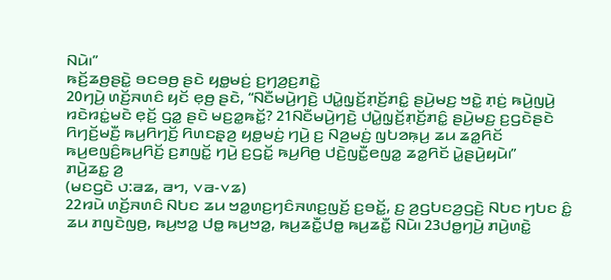ꤡꤣꤧ꤯”
ꤒꤢꤩ꤬ꤘꤥ꤬ꤔꤢꤧ꤭ ꤋꤢꤋꤥ꤬ ꤔꤢꤧ ꤟꤥ꤭ꤗꤢꤦ꤬ ꤢ꤬ꤚꤤ꤬ꤢ꤬ꤊꤢꤧ꤭
20ꤚꤣꤧ꤬ ꤛꤢꤩ꤬ꤏꤛꤢꤨ ꤟꤢꤩ ꤕ꤫ꤥ꤬ ꤔꤢꤧ, “ꤡꤢꤪꤗꤣꤧ꤬ꤚꤢꤧ꤬ ꤓꤣꤧ꤭ꤜ꤫ꤢꤩ꤬ꤊ꤫ꤢꤩ꤬ꤊꤢꤨ꤭ ꤔꤣꤧ꤬ꤗꤢ꤬ ꤠꤢꤧ꤭ ꤊ꤫ꤢꤦ꤬ ꤒꤣꤧ꤬ꤜꤣꤧ꤬ ꤙꤢꤧꤙꤢꤦ꤭ꤗꤢꤧ ꤕ꤫ꤢꤩ꤬ ꤞꤤ꤭ ꤔꤢꤧ ꤗꤢ꤬ꤤ꤭ꤒꤢꤩ꤭? 21ꤡꤢꤪꤗꤣꤧ꤬ꤚꤢꤧ꤬ ꤓꤣꤧ꤭ꤜ꤫ꤢꤩ꤬ꤊ꤫ꤢꤩ꤬ꤊꤢꤨ꤭ ꤔꤣꤧ꤬ꤗꤢ꤬ ꤢ꤬ꤞꤢꤧꤔꤢꤧ ꤖꤚꤢꤩ꤬ꤗꤢꤪ꤬ ꤒꤣ꤬ꤖꤚꤢꤩ꤬ ꤖꤛꤢꤔ꤫ꤤ꤬ ꤟꤥ꤭ꤗꤢꤦ꤬ ꤚꤣꤧ꤬ ꤢ꤬ ꤡꤤ꤬ꤗꤢꤦ꤬ ꤜꤝꤤꤒ꤫ꤣ꤬ ꤘꤣ ꤘꤤ꤭ꤖꤢꤩ ꤒꤣ꤬ꤕꤜꤢꤨ꤬ꤒꤣ꤬ꤖꤢꤩ꤬ ꤢ꤬ꤊꤜꤢꤩ꤭ ꤚꤣꤧ꤬ ꤢ꤬ꤞꤢꤩ꤭ ꤒꤣ꤬ꤖꤥ꤬ ꤓꤢꤧ꤬ꤜꤢꤪ꤭ꤕꤜꤤ꤭ ꤘꤤ꤭ꤖꤢꤩ ꤣꤧ꤭ꤔꤣꤧ꤬ꤟꤣꤧ꤯”
ꤊꤣꤧ꤬ꤘꤢ꤭ ꤤ꤬
(ꤗꤢꤞꤢꤧ ꤇:꤁꤃, ꤁꤄, ꤂꤁-꤂꤃)
22ꤙꤣꤧ ꤛꤢꤩ꤬ꤏꤛꤢꤨ ꤡꤝꤢ ꤘꤣ ꤠꤤ꤭ꤛꤢ꤬ꤚꤢꤨꤏꤛꤢ꤬ꤜꤢꤩ꤬ ꤢ꤬ꤋꤢꤩ꤭, ꤢ꤬ ꤤ꤬ꤞꤝꤢꤤ꤬ꤞꤢꤧ꤬ ꤡꤝꤢ ꤚꤝꤢ ꤢꤨ꤭ ꤘꤣ ꤊꤜꤢꤧꤜꤥ꤬, ꤒꤣ꤬ꤠꤤ꤭ ꤓꤥ꤭ ꤒꤣ꤬ꤠꤤ꤭, ꤒꤣ꤬ꤘꤢꤪ꤭ꤓꤥ꤭ ꤒꤣ꤬ꤘꤢꤪ꤭ ꤡꤣꤧ꤯ 23ꤓꤥ꤭ꤚꤣꤧ꤬ ꤊꤣꤧ꤬ꤛꤢꤧ꤭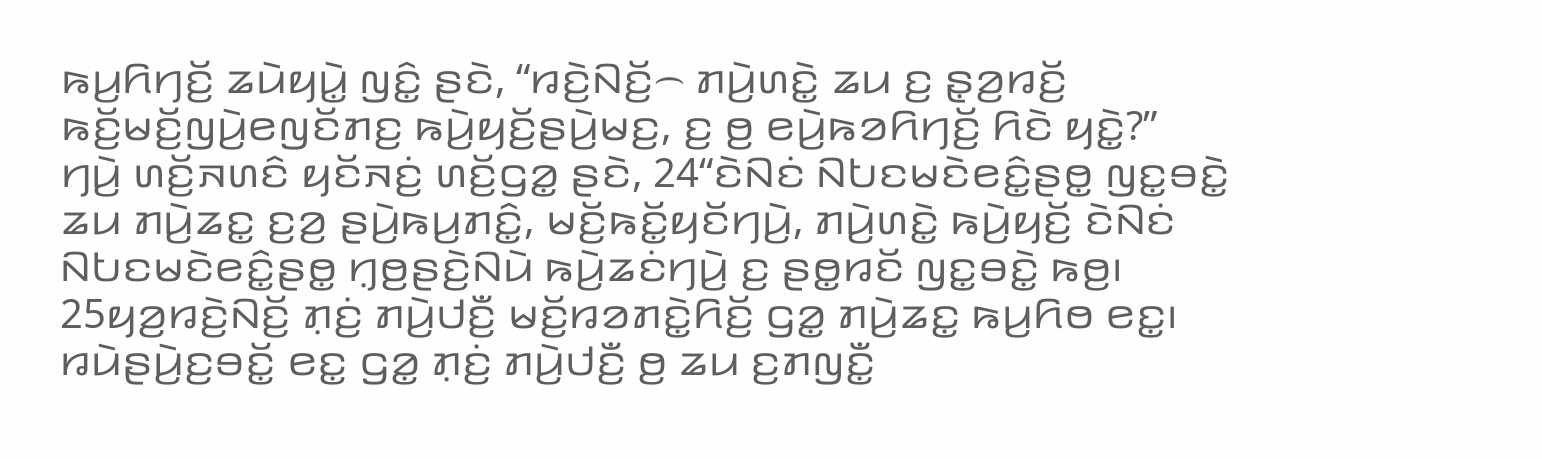ꤒꤣ꤬ꤖꤚꤢꤩ꤬ ꤘꤣꤧꤟꤣꤧ꤭ ꤜꤢꤨ꤭ ꤔꤢꤧ, “ꤙꤢꤧ꤬ꤡꤢꤩ꤬꤮ ꤊꤣꤧ꤬ꤛꤢꤧ꤭ ꤘꤣ ꤢ꤬ ꤔ꤫ꤤ꤬ꤙꤢꤩ꤬ ꤒꤢꤩ꤬ꤗꤢꤩ꤬ꤜꤣꤧ꤬ꤕꤜꤢꤩꤊꤢ꤬ ꤒꤣꤧ꤬ꤟꤢꤩ꤬ꤔꤣꤧ꤬ꤗꤢ꤬, ꤢ꤬ ꤥ꤬ ꤕꤣꤧ꤬ꤒꤤꤖꤚꤢꤩ꤬ ꤖꤢꤧ ꤟꤢꤧ꤭?”
ꤚꤣꤧ꤬ ꤛꤢꤩ꤬ꤏꤛꤢꤨ ꤟꤢꤩꤏꤢꤦ꤬ ꤛꤢꤩ꤬ꤞꤤ꤭ ꤔꤢꤧ, 24“ꤢꤧꤡꤢꤦ ꤡꤝꤢꤗꤢꤧꤕꤢꤨ꤭ꤔꤥ꤭ ꤜꤢ꤭ꤋꤢꤧ꤭ ꤘꤣ ꤊꤣꤧ꤬ꤘꤢ꤭ ꤢ꤬ꤤ꤬ ꤔꤣꤧ꤬ꤒꤣ꤬ꤊꤢꤨ꤭, ꤗꤢꤩ꤬ꤒꤢꤩ꤭ꤟꤢꤩꤚꤣꤧ꤬, ꤊꤣꤧ꤬ꤛꤢꤧ꤭ ꤒꤣꤧ꤬ꤟꤢꤩ꤬ ꤢꤧꤡꤢꤦ ꤡꤝꤢꤗꤢꤧꤕꤢꤨ꤭ꤔꤥ꤭ ꤚ꤫ꤥ꤬ꤔꤢꤧ꤬ꤡꤣꤧ ꤒꤣꤧ꤬ꤘꤢꤦꤚꤣꤧ꤬ ꤢ꤬ ꤔꤥ꤭ꤙꤢꤩ ꤜꤢ꤭ꤋꤢꤧ꤭ ꤒꤥ꤬꤯ 25ꤟꤤ꤬ꤙꤢꤧ꤬ꤡꤢꤩ꤬ ꤊ꤫ꤢꤦ꤬ ꤊꤣꤧ꤬ꤓꤢꤪ꤬ ꤗꤢꤩ꤬ꤙꤤꤊꤢꤧ꤭ꤖꤢꤩ꤬ ꤞꤤ꤭ ꤊꤣꤧ꤬ꤘꤢ꤭ ꤒꤣ꤬ꤖꤥ ꤕꤢ꤭꤯ ꤙꤣꤧꤔꤣꤧ꤬ꤢ꤬ꤋꤢꤩ꤭ ꤕꤢ꤭ ꤞꤤ꤭ ꤊ꤫ꤢꤦ꤬ ꤊꤣꤧ꤬ꤓꤢꤪ꤬ ꤥ꤬ ꤘꤣ ꤢ꤬ꤊꤜꤢꤪ꤭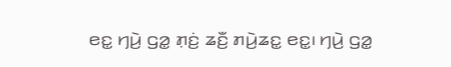ꤕꤢ꤭ ꤚꤣꤧ꤬ ꤞꤤ꤭ ꤊ꤫ꤢꤦ꤬ ꤘꤢꤪ꤬ ꤊꤣꤧ꤬ꤘꤢ꤭ ꤕꤢ꤭꤯ ꤚꤣꤧ꤬ ꤞꤤ꤭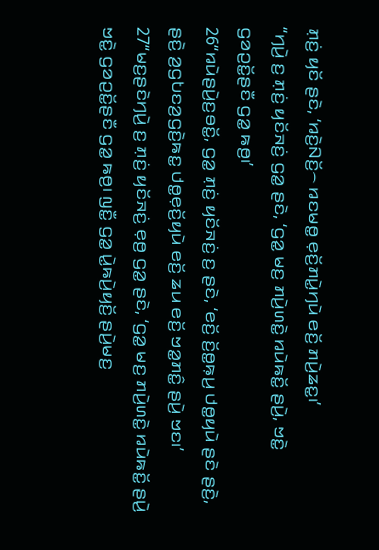ꤊ꤫ꤢꤦ꤬ ꤟꤢꤩ ꤔꤢꤧ, ‘ꤙꤢꤧ꤬ꤡꤢꤩ꤬꤮ ꤙꤢꤗꤥ꤭ ꤕ꤫ꤢꤩ꤬ꤊꤣꤧ꤭ꤚꤣꤧ ꤕꤢꤩ꤬ ꤊꤣꤧ꤬ꤘꤢ꤭꤯’
“ꤚꤣꤧ꤬ ꤢ꤬ ꤊ꤫ꤢꤦ꤬ ꤟꤢꤩꤏꤢꤦ꤬ ꤞꤤ꤭ ꤔꤢꤧ, ‘ꤞꤤ꤭ ꤗꤢ꤬ ꤊꤣꤧ꤬ꤛꤢꤧ꤭ ꤙꤣꤧꤒꤢꤩ꤭ ꤔꤣꤧ꤬, ꤠꤢꤧ꤭ ꤞꤤꤑꤢꤩ꤭ꤔꤢꤪ ꤞꤤ꤭ ꤒꤥ꤬꤯’
26“ꤙꤣꤧꤔꤣꤧ꤬ꤢ꤬ꤋꤢꤩ꤭, ꤞꤤ꤭ ꤊ꤫ꤢꤦ꤬ ꤟꤢꤩꤏꤢꤦ꤬ ꤢ꤬ ꤔꤢꤧ, ‘ꤕꤢꤩ꤬ ꤢꤩ꤬ꤥ꤭ꤒ꤫ꤣ꤬ ꤓꤥ꤭ꤟꤣꤧ ꤔꤢꤧ ꤔꤢꤧ꤬, ꤔꤢꤧ꤬ ꤤ꤬ꤞꤝꤢꤤ꤬ꤞꤢꤧ꤬ꤒꤢ꤭ ꤓꤥ꤭ꤕ꤫ꤢꤩ꤬ꤟꤣꤧ ꤕꤢꤩ꤬ ꤘꤣ ꤕꤢꤩ꤬ ꤠꤤ꤭ꤊꤢꤨ꤭ ꤔꤣꤧ꤬ ꤠꤢ꤯’
27“ꤗꤢ꤬ꤔꤢꤧꤚꤣꤧ꤬ ꤢ꤬ ꤊ꤫ꤢꤦ꤬ ꤟꤢꤩꤏꤢꤦ꤬ ꤕ꤫ꤥ꤬ ꤞꤤ꤭ ꤔꤢꤧ, ‘ꤞꤤ꤭ ꤗꤢ꤬ ꤊꤣꤧ꤬ꤛꤢꤧ꤭ ꤙꤣꤧꤒꤢꤩ꤭ ꤔꤣꤧ꤬ ꤠꤢꤧ꤭ ꤞꤤꤑꤢꤩ꤭ꤔꤢꤪ ꤞꤤ꤭ ꤒꤥ꤬꤯ ꤜꤢꤪ꤭ ꤞꤤ꤭ ꤣꤧ꤭ꤒꤣꤧ꤬ꤟꤢꤩ꤬ ꤔꤣꤧ꤬ꤗꤢ꤬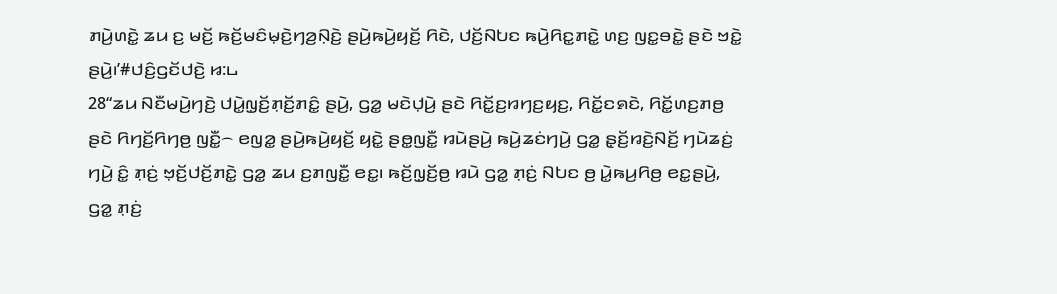ꤊꤣꤧ꤬ꤛꤢꤧ꤭ ꤘꤣ ꤢ꤬ ꤗꤢꤩ꤬ ꤒꤢꤩ꤬ꤗꤢꤨꤗ꤫ꤢꤧ꤬ꤚꤤ꤬ꤡ꤫ꤢꤧ꤬ ꤔꤣꤧ꤬ꤒꤣꤧ꤬ꤟꤢꤩ꤬ ꤖꤢꤧ, ꤓꤢꤩ꤬ꤡꤝꤢ ꤒꤣꤧ꤬ꤖꤢ꤭ꤊꤢꤧ꤭ ꤛꤢ꤬ ꤜꤢ꤭ꤋꤢꤧ꤭ ꤔꤢꤧ ꤠꤢꤧ꤭ ꤔꤣꤧ꤬꤯’#ꤓꤢꤨ꤬ꤞꤢꤩꤓꤢꤧ꤬ ꤆:꤈
28“ꤘꤣ ꤡꤢꤪꤗꤣꤧ꤬ꤚꤢꤧ꤬ ꤓꤣꤧ꤭ꤜ꤫ꤢꤩ꤬ꤊ꤫ꤢꤩ꤬ꤊꤢꤨ꤭ ꤔꤣꤧ꤬, ꤞꤤ꤭ ꤗꤢꤧꤓ꤫ꤣꤧ꤬ ꤔꤢꤧ ꤖꤢꤩ꤭ꤢ꤬ꤙꤚꤢ꤬ꤟꤢ꤬, ꤖꤢꤩ꤭ꤢꤎꤢꤧ, ꤖꤢꤩ꤭ꤛꤢ꤬ꤊꤥ꤬ ꤔꤢꤧ ꤖꤚꤢꤩ꤬ꤖꤚꤥ꤬ ꤜꤢꤪ꤭꤮ ꤕꤜꤤ꤭ ꤔꤣꤧ꤬ꤒꤣꤧ꤬ꤟꤢꤩ꤬ ꤟꤢꤧ꤭ ꤔꤥ꤭ꤜꤢꤪ꤭ ꤙꤣꤧꤔꤣꤧ꤬ ꤒꤣꤧ꤬ꤘꤢꤦꤚꤣꤧ꤬ ꤞꤤ꤭ ꤔ꤫ꤢꤩ꤬ꤙꤢꤧ꤬ꤡꤢꤩ꤬ ꤚꤣꤧꤘꤢꤦ꤬ ꤚꤣꤧ꤬ ꤢꤨ꤭ ꤊ꤫ꤢꤦ꤬ ꤠ꤫ꤢꤩ꤬ꤓꤢꤩ꤬ꤊꤢꤧ꤭ ꤞꤤ꤭ ꤘꤣ ꤢ꤬ꤊꤜꤢꤪ꤭ ꤕꤢ꤭꤯ ꤒꤢꤩ꤬ꤜ꤫ꤢꤩ꤬ꤥ꤬ ꤙꤣꤧ ꤞꤤ꤭ ꤊ꤫ꤢꤦ꤬ ꤡꤝꤢ ꤥ꤬ ꤣꤧ꤭ꤒꤣ꤬ꤖꤥ꤬ ꤕꤢ꤭ꤔꤣꤧ꤬, ꤞꤤ꤭ ꤊ꤫ꤢꤦ꤬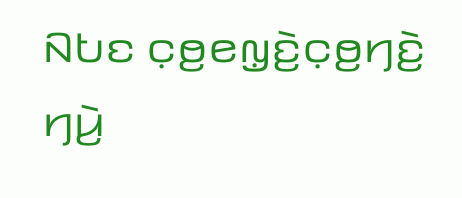ꤡꤝꤢ ꤍ꤫ꤥ꤬ꤕꤜ꤫ꤢꤧ꤬ꤍ꤫ꤥ꤬ꤚꤢꤧ꤬ ꤚꤣꤧ꤬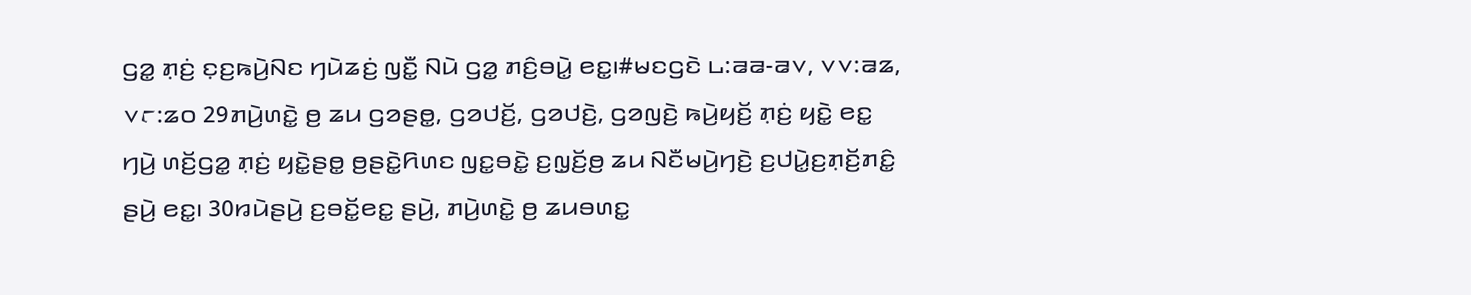ꤞꤤ꤭ ꤊ꤫ꤢꤦ꤬ ꤢ꤫ꤢ꤬ꤒꤣꤧ꤬ꤡꤢ ꤚꤣꤧꤘꤢꤦ꤬ ꤜꤢꤪ꤭ ꤡꤣꤧ ꤞꤤ꤭ ꤊꤢꤨ꤬ꤋꤣꤧ꤭ ꤕꤢ꤭꤯#ꤗꤢꤞꤢꤧ ꤈:꤁꤁-꤁꤂, ꤂꤂:꤁꤃, ꤂꤅:꤃꤀ 29ꤊꤣꤧ꤬ꤛꤢꤧ꤭ ꤥ꤬ ꤘꤣ ꤞꤤꤔꤥ꤭, ꤞꤤꤓꤢꤩ꤬, ꤞꤤꤓꤢꤧ꤬, ꤞꤤꤜꤢꤧ꤬ ꤒꤣꤧ꤬ꤟꤢꤩ꤬ ꤊ꤫ꤢꤦ꤬ ꤟꤢꤧ꤭ ꤕꤢ꤭ ꤚꤣꤧ꤬ ꤛꤢꤩ꤬ꤞꤤ꤭ ꤊ꤫ꤢꤦ꤬ ꤟꤢꤧ꤭ꤔꤥ꤭ ꤥ꤬ꤔꤢꤧ꤭ꤖꤛꤢ ꤜꤢ꤭ꤋꤢꤧ꤭ ꤢ꤬ꤜ꤫ꤢꤩ꤬ꤥ꤬ ꤘꤣ ꤡꤢꤪꤗꤣꤧ꤬ꤚꤢꤧ꤬ ꤢ꤬ꤓꤣꤧ꤭ꤢ꤬ꤊ꤫ꤢꤩ꤬ꤊꤢꤨ꤭ ꤔꤣꤧ꤬ ꤕꤢ꤭꤯ 30ꤙꤣꤧꤔꤣꤧ꤬ ꤢ꤬ꤋꤢꤩ꤭ꤕꤢ꤭ ꤔꤣꤧ꤬, ꤊꤣꤧ꤬ꤛꤢꤧ꤭ ꤥ꤬ ꤘꤣꤋꤛꤢ꤭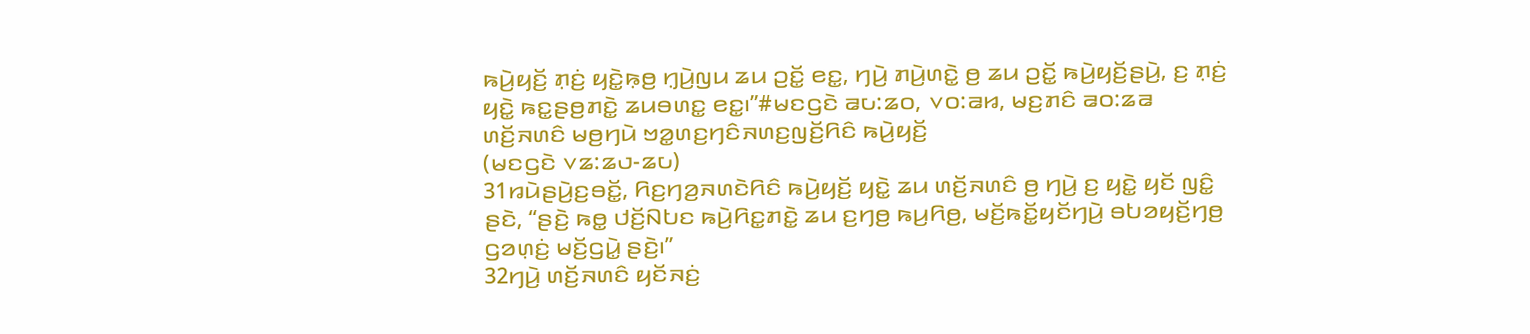ꤒꤣꤧ꤬ꤟꤢꤩ꤬ ꤊ꤫ꤢꤦ꤬ ꤟꤢꤧ꤭ꤒ꤫ꤥ꤬ ꤚ꤫ꤣꤧ꤬ꤜꤣ ꤘꤣ ꤑꤢꤩ꤭ ꤕꤢ꤭, ꤚꤣꤧ꤬ ꤊꤣꤧ꤬ꤛꤢꤧ꤭ ꤥ꤬ ꤘꤣ ꤑꤢꤩ꤭ ꤒꤣꤧ꤬ꤟꤢꤩ꤬ꤔꤣꤧ꤬, ꤢ꤬ ꤊ꤫ꤢꤦ꤬ ꤟꤢꤧ꤭ ꤒꤢ꤭ꤔꤥ꤬ꤊꤢꤧ꤭ ꤘꤣꤋꤛꤢ꤭ ꤕꤢ꤭꤯”#ꤗꤢꤞꤢꤧ ꤁꤉:꤃꤀, ꤂꤀:꤁꤆, ꤗꤢ꤬ꤊꤢꤨ ꤁꤀:꤃꤁
ꤛꤢꤩ꤬ꤏꤛꤢꤨ ꤗꤥ꤬ꤚꤣꤧ ꤠꤤ꤭ꤛꤢ꤬ꤚꤢꤨꤏꤛꤢ꤬ꤜꤢꤩ꤬ꤖꤢꤨ ꤒꤣꤧ꤬ꤟꤢꤩ꤬
(ꤗꤢꤞꤢꤧ ꤂꤃:꤃꤇-꤃꤉)
31ꤙꤣꤧꤔꤣꤧ꤬ꤢ꤬ꤋꤢꤩ꤭, ꤖꤢ꤬ꤚꤤ꤬ꤏꤛꤢꤧꤖꤢꤨ ꤒꤣꤧ꤬ꤟꤢꤩ꤬ ꤟꤢꤧ꤭ ꤘꤣ ꤛꤢꤩ꤬ꤏꤛꤢꤨ ꤥ꤬ ꤚꤣꤧ꤬ ꤢ꤬ ꤟꤢꤧ꤭ ꤟꤢꤩ ꤜꤢꤨ꤭ ꤔꤢꤧ, “ꤔꤢꤧ꤬ ꤒꤥ꤭ ꤓꤢꤩ꤬ꤡꤝꤢ ꤒꤣꤧ꤬ꤖꤢ꤭ꤊꤢꤧ꤭ ꤘꤣ ꤢ꤬ꤚꤥ꤬ ꤒꤣ꤬ꤖꤥ꤬, ꤗꤢꤩ꤬ꤒꤢꤩ꤭ꤟꤢꤩꤚꤣꤧ꤬ ꤋꤝꤤꤟꤢꤩ꤬ꤚꤥ꤬ ꤞꤤꤛ꤫ꤢꤦ꤬ ꤗꤢꤩ꤬ꤞꤣꤧ꤭ ꤔꤢꤧ꤬꤯”
32ꤚꤣꤧ꤬ ꤛꤢꤩ꤬ꤏꤛꤢꤨ ꤟꤢꤩꤏꤢꤦ꤬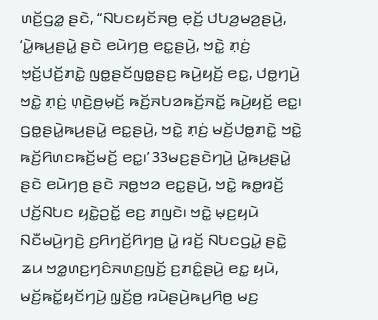ꤛꤢꤩ꤬ꤞꤤ꤭ ꤔꤢꤧ, “ꤡꤝꤢꤟꤢꤩꤏꤥ꤬ ꤕ꤫ꤢꤩ꤬ ꤓꤝꤤ꤬ꤗꤤ꤬ꤔꤣꤧ꤬, ‘ꤣꤧ꤭ꤒꤣ꤬ꤔꤣꤧ꤭ ꤔꤢꤧ ꤕꤣꤧꤚꤥ꤬ ꤕꤢ꤭ꤔꤣꤧ꤬, ꤠꤢꤧ꤭ ꤊ꤫ꤢꤦ꤬ ꤠ꤫ꤢꤩ꤬ꤓꤢꤩ꤬ꤊꤢꤧ꤭ ꤜꤥ꤭ꤔꤢꤩꤜꤥ꤭ꤔꤢ꤬ ꤒꤣꤧ꤬ꤟꤢꤩ꤬ ꤕꤢ꤭, ꤓꤥ꤭ꤚꤣꤧ꤬ ꤠꤢꤧ꤭ ꤊ꤫ꤢꤦ꤬ ꤛ꤫ꤢꤧ꤬ꤥ꤬ꤗ꤫ꤢꤩ꤬ ꤒꤢꤩ꤬ꤏꤝꤤꤒꤢꤩ꤬ꤏꤢꤩ꤭ ꤒꤣꤧ꤬ꤟꤢꤩ꤬ ꤕꤢ꤭꤯ ꤞꤥ꤭ꤔꤣꤧ꤭ꤒꤣ꤬ꤔꤣꤧ꤭ ꤕꤢ꤭ꤔꤣꤧ꤬, ꤠꤢꤧ꤭ ꤊ꤫ꤢꤦ꤬ ꤗꤢꤩ꤬ꤓꤥ꤭ꤊꤢꤧ꤭ ꤠꤢꤧ꤭ ꤒꤢꤩ꤬ꤖꤛꤢꤒꤢꤩ꤬ꤗꤢꤩ꤬ ꤕꤢ꤭꤯’ 33ꤗꤢ꤬ꤔꤢꤧꤚꤣꤧ꤬ ꤣꤧ꤭ꤒꤣ꤬ꤔꤣꤧ꤭ ꤔꤢꤧ ꤕꤣꤧꤚꤥ꤬ ꤔꤢꤧ ꤏꤥ꤭ꤠꤤ ꤕꤢ꤭ꤔꤣꤧ꤬, ꤠꤢꤧ꤭ ꤒꤥ꤭ꤙꤢꤩ꤬ ꤓꤢꤩ꤬ꤡꤝꤢ ꤟꤢꤧ꤭ꤑꤢꤩ꤭ ꤕꤢ꤬ ꤊꤜꤢꤧ꤯ ꤠꤢꤧ꤭ ꤗ꤫ꤢ꤬ꤟꤣꤧ ꤡꤢꤪꤗꤣꤧ꤬ꤚꤢꤧ꤬ ꤢ꤬ꤖꤚꤢꤩ꤬ꤖꤚꤥ꤬ ꤣꤧ꤭ ꤙꤢꤩ꤬ ꤡꤝꤢꤞꤣꤧ꤭ ꤔꤢꤧ꤭ ꤘꤣ ꤠꤤ꤭ꤛꤢ꤬ꤚꤢꤨꤏꤛꤢ꤬ꤜꤢꤩ꤬ ꤢ꤬ꤊꤢꤨ꤭ꤔꤣꤧ꤬ ꤕꤢ꤭ ꤟꤣꤧ, ꤗꤢꤩ꤬ꤒꤢꤩ꤭ꤟꤢꤩꤚꤣꤧ꤬ ꤜ꤫ꤢꤩ꤬ꤥ꤬ ꤙꤣꤧꤔꤣꤧ꤬ꤒꤣ꤬ꤖꤥ꤬ ꤗꤢ꤬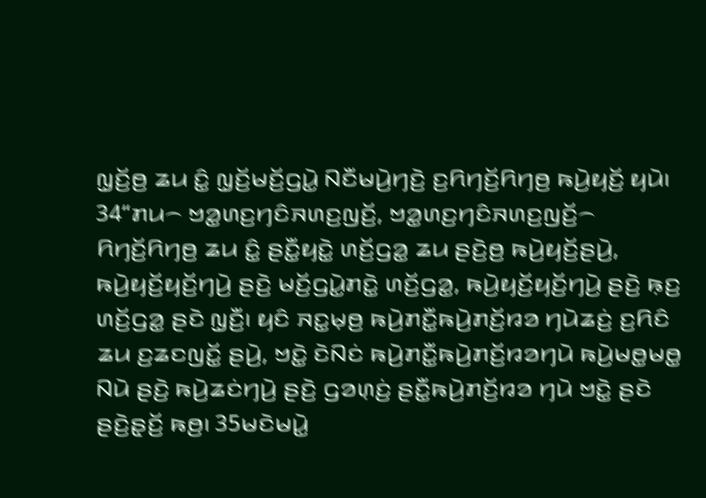ꤜ꤫ꤢꤩ꤬ꤥ꤬ ꤘꤣ ꤢꤨ꤭ ꤜ꤫ꤢꤩ꤬ꤗꤢꤩ꤬ꤞꤣꤧ꤭ ꤡꤢꤪꤗꤣꤧ꤬ꤚꤢꤧ꤬ ꤢ꤬ꤖꤚꤢꤩ꤬ꤖꤚꤥ꤬ ꤒꤣꤧ꤬ꤟꤢꤩ꤬ ꤟꤣꤧ꤯
34“ꤊꤣ꤮ ꤠꤤ꤭ꤛꤢ꤬ꤚꤢꤨꤏꤛꤢ꤬ꤜꤢꤩ꤬, ꤠꤤ꤭ꤛꤢ꤬ꤚꤢꤨꤏꤛꤢ꤬ꤜꤢꤩ꤬꤮ ꤖꤚꤢꤩ꤬ꤖꤚꤥ꤬ ꤘꤣ ꤢꤨ꤭ ꤔꤢꤪ꤭ꤟꤢꤧ꤭ ꤛꤢꤩ꤬ꤞꤤ꤭ ꤘꤣ ꤔꤢꤧ꤬ꤥ꤬ ꤒꤣꤧ꤬ꤟꤢꤩ꤬ꤔꤣꤧ꤬, ꤒꤣꤧ꤬ꤟꤢꤩ꤬ꤟꤢꤩ꤬ꤚꤣꤧ꤬ ꤔꤢꤧ꤬ ꤗꤢꤩ꤬ꤞꤣꤧ꤭ꤊꤢꤧ꤭ ꤛꤢꤩ꤬ꤞꤤ꤭, ꤒꤣꤧ꤬ꤟꤢꤩ꤬ꤟꤢꤩ꤬ꤚꤣꤧ꤬ ꤔꤢꤧ꤬ ꤒ꤫ꤢ꤬ ꤛꤢꤩ꤬ꤞꤤ꤭ ꤔꤢꤧ ꤜ꤫ꤢꤪ꤬꤯ ꤟꤢꤨ ꤏꤢ꤭ꤗ꤫ꤥ꤬ ꤒꤣꤧ꤬ꤊꤢꤪ꤭ꤒꤣꤧ꤬ꤊꤢꤩ꤬ꤙꤤ ꤚꤣꤧꤘꤢꤦ꤬ ꤢ꤬ꤖꤢꤨ ꤘꤣ ꤢ꤬ꤘꤢꤜꤢꤩ꤭ ꤔꤣꤧ꤬, ꤠꤢꤧ꤭ ꤢꤧꤡꤢꤦ ꤒꤣꤧ꤬ꤊꤢꤪ꤭ꤒꤣꤧ꤬ꤊꤢꤩ꤬ꤙꤤꤚꤣꤧ ꤒꤣꤧ꤬ꤗꤥ꤭ꤗꤥ꤭ ꤡꤣꤧ ꤔꤢꤧ꤬ ꤒꤣꤧ꤬ꤘꤢꤦꤚꤣꤧ꤬ ꤔꤢꤧ꤬ ꤞꤤꤛ꤫ꤢꤦ꤬ ꤔꤢꤪ꤭ꤒꤣꤧ꤬ꤊꤢꤩ꤬ꤙꤤ ꤚꤣꤧ ꤠꤢꤧ꤭ ꤔꤢꤧ ꤔꤢꤧ꤬ꤔ꤫ꤢꤩ꤬ ꤒꤥ꤬꤯ 35ꤗꤢꤧꤗꤣꤧ꤭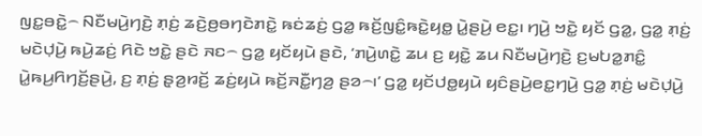ꤜꤢ꤭ꤋꤢꤧ꤭꤮ ꤡꤢꤪꤗꤣꤧ꤬ꤚꤢꤧ꤬ ꤊ꤫ꤢꤦ꤬ ꤘꤢꤧ꤬ꤥ꤬ꤋꤚꤢꤧꤊꤢꤧ꤭ ꤒꤢꤦꤘꤢꤦ꤬ ꤞꤤ꤭ ꤒꤢꤩ꤬ꤜꤢꤨ꤭ꤒꤢꤧ꤭ꤟꤥ꤭ ꤣꤧ꤭ꤔꤣꤧ꤬ ꤕꤢ꤭꤯ ꤚꤣꤧ꤬ ꤠꤢꤧ꤭ ꤟꤢꤩ ꤞꤤ꤭, ꤞꤤ꤭ ꤊ꤫ꤢꤦ꤬ ꤗꤢꤧꤓ꤫ꤣꤧ꤬ ꤒꤣꤧ꤬ꤘꤢꤦ꤬ ꤖꤢꤧ ꤠꤢꤧ꤭ ꤔꤢꤧ ꤏꤢ꤮ ꤞꤤ꤭ ꤟꤢꤩꤟꤣꤧ ꤔꤢꤧ, ‘ꤊꤣꤧ꤬ꤛꤢꤧ꤭ ꤘꤣ ꤢ꤬ ꤟꤢꤧ꤭ ꤘꤣ ꤡꤢꤪꤗꤣꤧ꤬ꤚꤢꤧ꤬ ꤢ꤬ꤗꤝꤤ꤭ꤊꤢꤨ꤭ ꤣꤧ꤭ꤒꤣ꤬ꤖꤚꤢꤩ꤬ꤔꤣꤧ꤬, ꤢ꤬ ꤊ꤫ꤢꤦ꤬ ꤔ꤫ꤤ꤬ꤙꤢꤩ꤬ ꤘꤢꤦ꤬ꤟꤣꤧ ꤒꤢꤩ꤬ꤏꤢꤪ꤭ꤚꤤ꤬ ꤔꤤ꤮꤯’ ꤞꤤ꤭ ꤟꤢꤩꤓꤥ꤭ꤟꤣꤧ ꤟꤢꤨꤔꤣꤧ꤬ꤕꤢ꤭ꤚꤣꤧ꤬ ꤞꤤ꤭ ꤊ꤫ꤢꤦ꤬ ꤗꤢꤧꤓ꤫ꤣꤧ꤬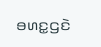ꤋꤛꤢ꤭ꤞꤢꤧ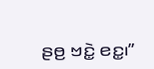ꤔꤥ꤬ ꤠꤢꤧ꤭ ꤕꤢ꤭꤯”